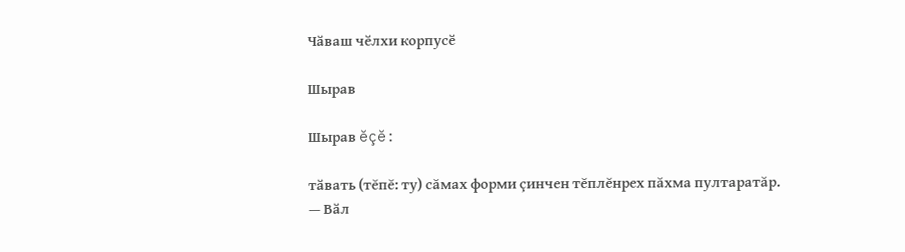Чӑваш чӗлхи корпусӗ

Шырав

Шырав ĕçĕ:

тӑвать (тĕпĕ: ту) сăмах форми çинчен тĕплĕнрех пăхма пултаратăр.
— Вӑл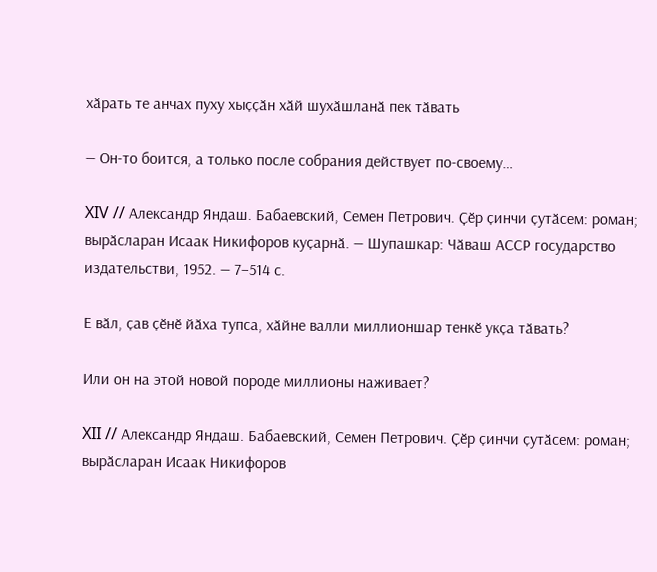хӑрать те анчах пуху хыҫҫӑн хӑй шухӑшланӑ пек тӑвать

— Он-то боится, а только после собрания действует по-своему…

XIV // Александр Яндаш. Бабаевский, Семен Петрович. Ҫӗр ҫинчи ҫутӑсем: роман; вырӑсларан Исаак Никифоров куҫарнӑ. — Шупашкар: Чӑваш АССР государство издательстви, 1952. — 7–514 с.

Е вӑл, ҫав ҫӗнӗ йӑха тупса, хӑйне валли миллионшар тенкӗ укҫа тӑвать?

Или он на этой новой породе миллионы наживает?

XII // Александр Яндаш. Бабаевский, Семен Петрович. Ҫӗр ҫинчи ҫутӑсем: роман; вырӑсларан Исаак Никифоров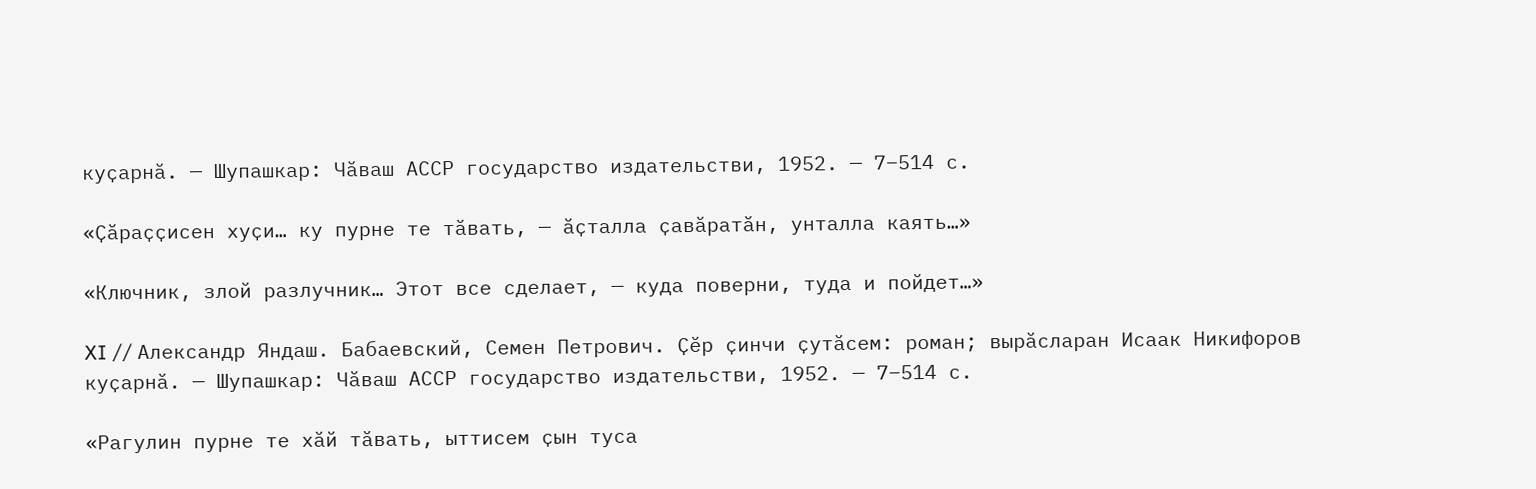куҫарнӑ. — Шупашкар: Чӑваш АССР государство издательстви, 1952. — 7–514 с.

«Ҫӑраҫҫисен хуҫи… ку пурне те тӑвать, — ӑҫталла ҫавӑратӑн, унталла каять…»

«Ключник, злой разлучник… Этот все сделает, — куда поверни, туда и пойдет…»

XI // Александр Яндаш. Бабаевский, Семен Петрович. Ҫӗр ҫинчи ҫутӑсем: роман; вырӑсларан Исаак Никифоров куҫарнӑ. — Шупашкар: Чӑваш АССР государство издательстви, 1952. — 7–514 с.

«Рагулин пурне те хӑй тӑвать, ыттисем ҫын туса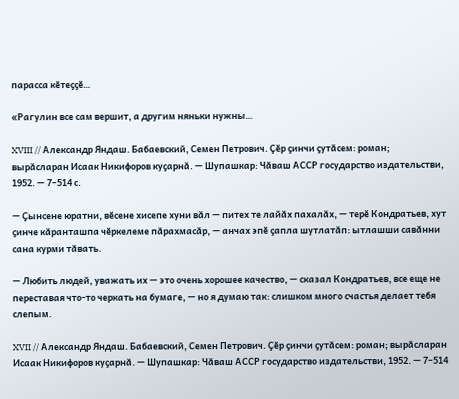парасса кӗтеҫҫӗ…

«Рагулин все сам вершит, а другим няньки нужны…

XVIII // Александр Яндаш. Бабаевский, Семен Петрович. Ҫӗр ҫинчи ҫутӑсем: роман; вырӑсларан Исаак Никифоров куҫарнӑ. — Шупашкар: Чӑваш АССР государство издательстви, 1952. — 7–514 с.

— Ҫынсене юратни, вӗсене хисепе хуни вӑл — питех те лайӑх пахалӑх, — терӗ Кондратьев, хут ҫинче кӑранташпа чӗркелеме пӑрахмасӑр, — анчах эпӗ ҫапла шутлатӑп: ытлашши савӑнни сана курми тӑвать.

— Любить людей, уважать их — это очень хорошее качество, — сказал Кондратьев, все еще не переставая что-то черкать на бумаге, — но я думаю так: слишком много счастья делает тебя слепым.

XVII // Александр Яндаш. Бабаевский, Семен Петрович. Ҫӗр ҫинчи ҫутӑсем: роман; вырӑсларан Исаак Никифоров куҫарнӑ. — Шупашкар: Чӑваш АССР государство издательстви, 1952. — 7–514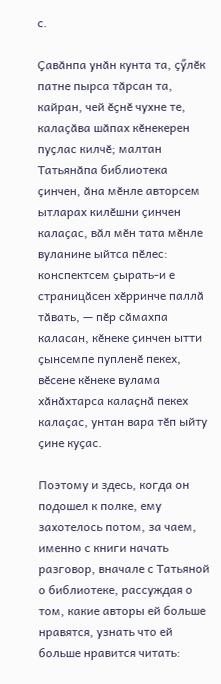с.

Ҫавӑнпа унӑн кунта та, ҫӳлӗк патне пырса тӑрсан та, кайран, чей ӗҫнӗ чухне те, калаҫӑва шӑпах кӗнекерен пуҫлас килчӗ; малтан Татьянӑпа библиотека ҫинчен, ӑна мӗнле авторсем ытларах килӗшни ҫинчен калаҫас, вӑл мӗн тата мӗнле вуланине ыйтса пӗлес: конспектсем ҫырать-и е страницӑсен хӗрринче паллӑ тӑвать, — пӗр сӑмахпа каласан, кӗнеке ҫинчен ытти ҫынсемпе пупленӗ пекех, вӗсене кӗнеке вулама хӑнӑхтарса калаҫнӑ пекех калаҫас, унтан вара тӗп ыйту ҫине куҫас.

Поэтому и здесь, когда он подошел к полке, ему захотелось потом, за чаем, именно с книги начать разговор, вначале с Татьяной о библиотеке, рассуждая о том, какие авторы ей больше нравятся, узнать что ей больше нравится читать: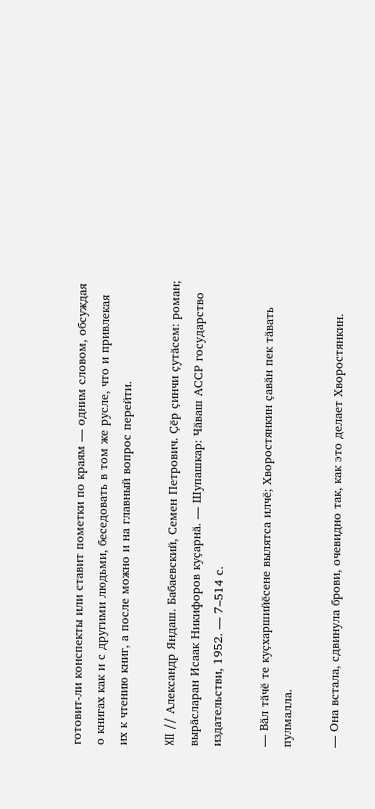готовит-ли конспекты или ставит пометки по краям — одним словом, обсуждая о книгах как и с другими людьми, беседовать в том же русле, что и привлекая их к чтению книг, а после можно и на главный вопрос перейти.

XII // Александр Яндаш. Бабаевский, Семен Петрович. Ҫӗр ҫинчи ҫутӑсем: роман; вырӑсларан Исаак Никифоров куҫарнӑ. — Шупашкар: Чӑваш АССР государство издательстви, 1952. — 7–514 с.

— Вӑл тӑчӗ те куҫхаршийӗсене вылятса илчӗ; Хворостянкин ҫавӑн пек тӑвать пулмалла.

— Она встала, сдвинула брови, очевидно так, как это делает Хворостянкин.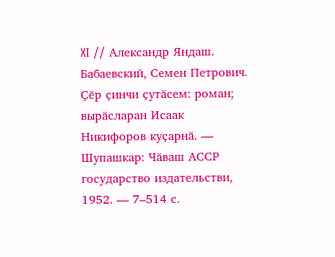XI // Александр Яндаш. Бабаевский, Семен Петрович. Ҫӗр ҫинчи ҫутӑсем: роман; вырӑсларан Исаак Никифоров куҫарнӑ. — Шупашкар: Чӑваш АССР государство издательстви, 1952. — 7–514 с.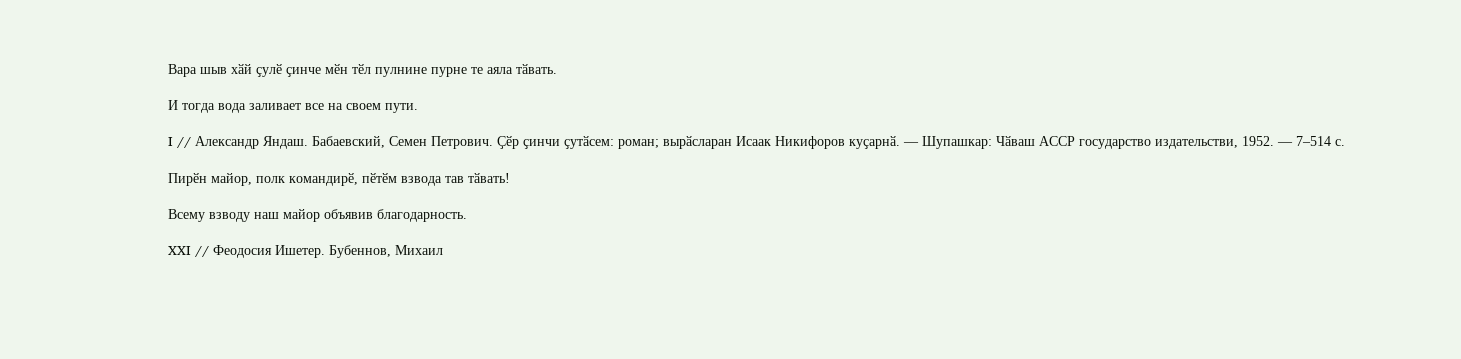Вара шыв хӑй ҫулӗ ҫинче мӗн тӗл пулнине пурне те аяла тӑвать.

И тогда вода заливает все на своем пути.

I // Александр Яндаш. Бабаевский, Семен Петрович. Ҫӗр ҫинчи ҫутӑсем: роман; вырӑсларан Исаак Никифоров куҫарнӑ. — Шупашкар: Чӑваш АССР государство издательстви, 1952. — 7–514 с.

Пирӗн майор, полк командирӗ, пӗтӗм взвода тав тӑвать!

Всему взводу наш майор объявив благодарность.

XXI // Феодосия Ишетер. Бубеннов, Михаил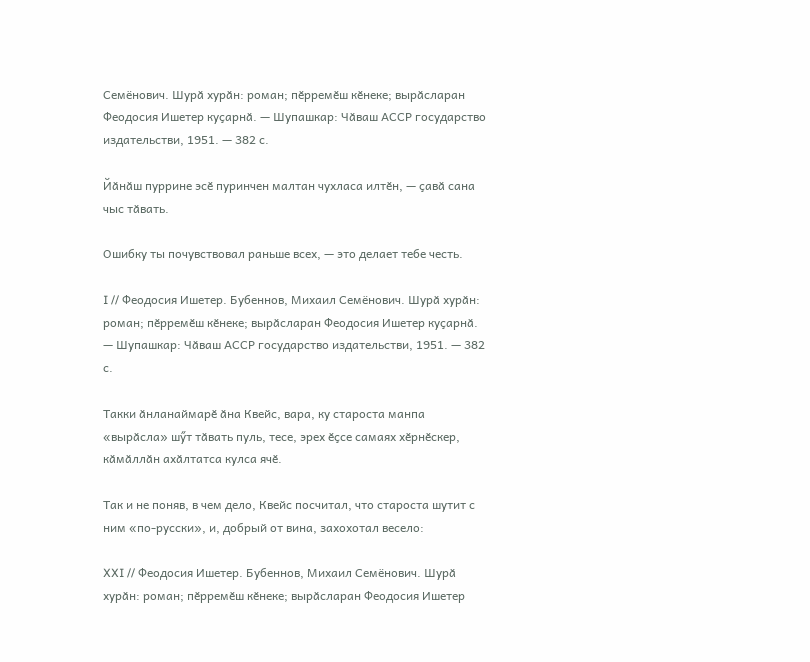Семёнович. Шурӑ хурӑн: роман; пӗрремӗш кӗнеке; вырӑсларан Феодосия Ишетер куҫарнӑ. — Шупашкар: Чӑваш АССР государство издательстви, 1951. — 382 с.

Йӑнӑш пуррине эсӗ пуринчен малтан чухласа илтӗн, — ҫавӑ сана чыс тӑвать.

Ошибку ты почувствовал раньше всех, — это делает тебе честь.

I // Феодосия Ишетер. Бубеннов, Михаил Семёнович. Шурӑ хурӑн: роман; пӗрремӗш кӗнеке; вырӑсларан Феодосия Ишетер куҫарнӑ. — Шупашкар: Чӑваш АССР государство издательстви, 1951. — 382 с.

Такки ӑнланаймарӗ ӑна Квейс, вара, ку староста манпа «вырӑсла» шӳт тӑвать пуль, тесе, эрех ӗҫсе самаях хӗрнӗскер, кӑмӑллӑн ахӑлтатса кулса ячӗ.

Так и не поняв, в чем дело, Квейс посчитал, что староста шутит с ним «по-русски», и, добрый от вина, захохотал весело:

XXI // Феодосия Ишетер. Бубеннов, Михаил Семёнович. Шурӑ хурӑн: роман; пӗрремӗш кӗнеке; вырӑсларан Феодосия Ишетер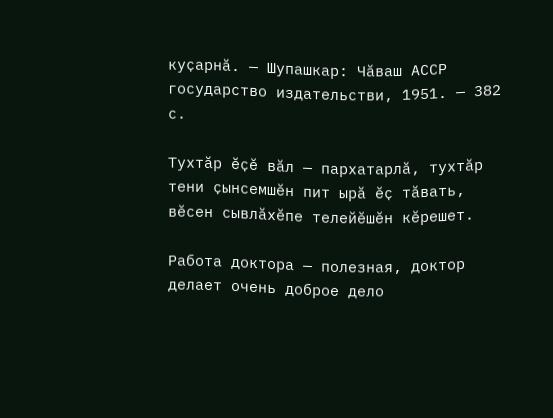куҫарнӑ. — Шупашкар: Чӑваш АССР государство издательстви, 1951. — 382 с.

Тухтӑр ӗҫӗ вӑл — пархатарлӑ, тухтӑр тени ҫынсемшӗн пит ырӑ ӗҫ тӑвать, вӗсен сывлӑхӗпе телейӗшӗн кӗрешет.

Работа доктора — полезная, доктор делает очень доброе дело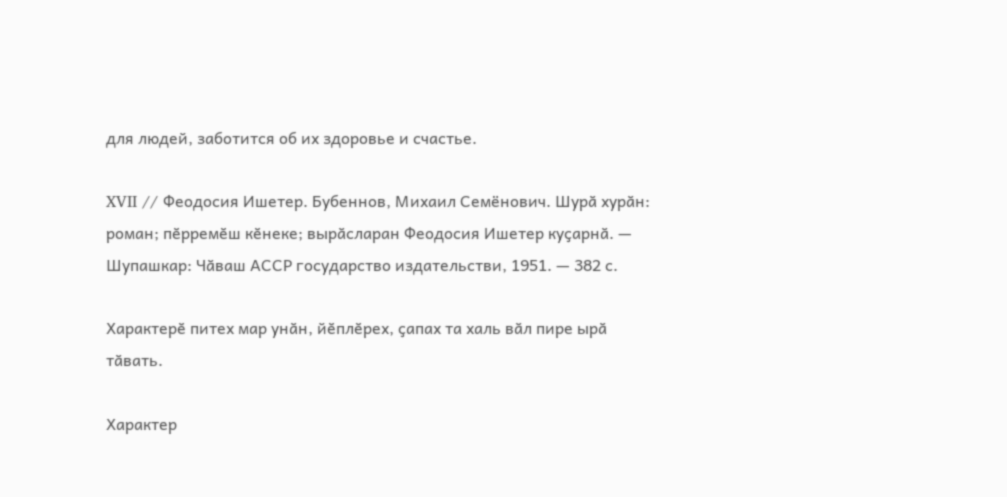для людей, заботится об их здоровье и счастье.

XVII // Феодосия Ишетер. Бубеннов, Михаил Семёнович. Шурӑ хурӑн: роман; пӗрремӗш кӗнеке; вырӑсларан Феодосия Ишетер куҫарнӑ. — Шупашкар: Чӑваш АССР государство издательстви, 1951. — 382 с.

Характерӗ питех мар унӑн, йӗплӗрех, ҫапах та халь вӑл пире ырӑ тӑвать.

Характер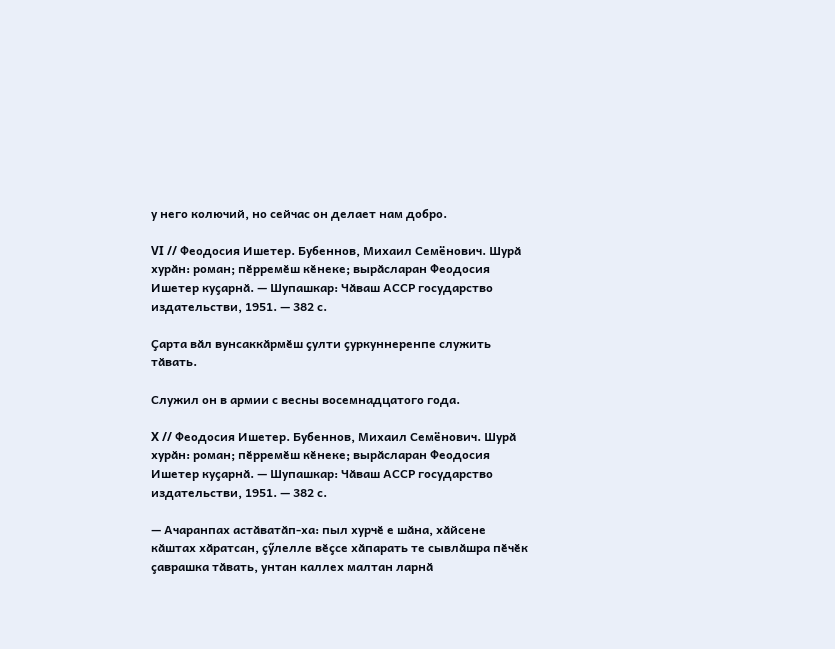у него колючий, но сейчас он делает нам добро.

VI // Феодосия Ишетер. Бубеннов, Михаил Семёнович. Шурӑ хурӑн: роман; пӗрремӗш кӗнеке; вырӑсларан Феодосия Ишетер куҫарнӑ. — Шупашкар: Чӑваш АССР государство издательстви, 1951. — 382 с.

Ҫарта вӑл вунсаккӑрмӗш ҫулти ҫуркуннеренпе служить тӑвать.

Служил он в армии с весны восемнадцатого года.

X // Феодосия Ишетер. Бубеннов, Михаил Семёнович. Шурӑ хурӑн: роман; пӗрремӗш кӗнеке; вырӑсларан Феодосия Ишетер куҫарнӑ. — Шупашкар: Чӑваш АССР государство издательстви, 1951. — 382 с.

— Ачаранпах астӑватӑп-ха: пыл хурчӗ е шӑна, хӑйсене кӑштах хӑратсан, ҫӳлелле вӗҫсе хӑпарать те сывлӑшра пӗчӗк ҫаврашка тӑвать, унтан каллех малтан ларнӑ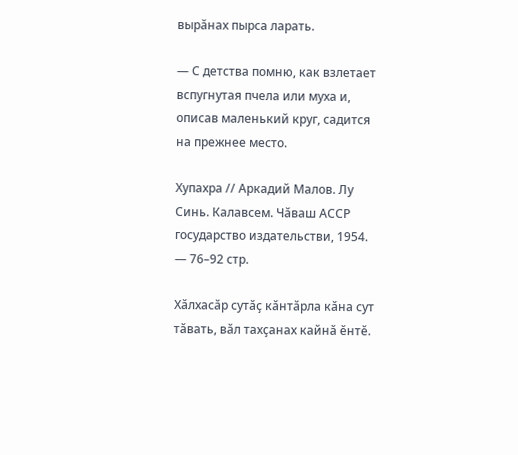вырӑнах пырса ларать.

— С детства помню, как взлетает вспугнутая пчела или муха и, описав маленький круг, садится на прежнее место.

Хупахра // Аркадий Малов. Лу Синь. Калавсем. Чӑваш АССР государство издательстви, 1954. — 76–92 стр.

Хӑлхасӑр сутӑҫ кӑнтӑрла кӑна сут тӑвать, вӑл тахҫанах кайнӑ ӗнтӗ.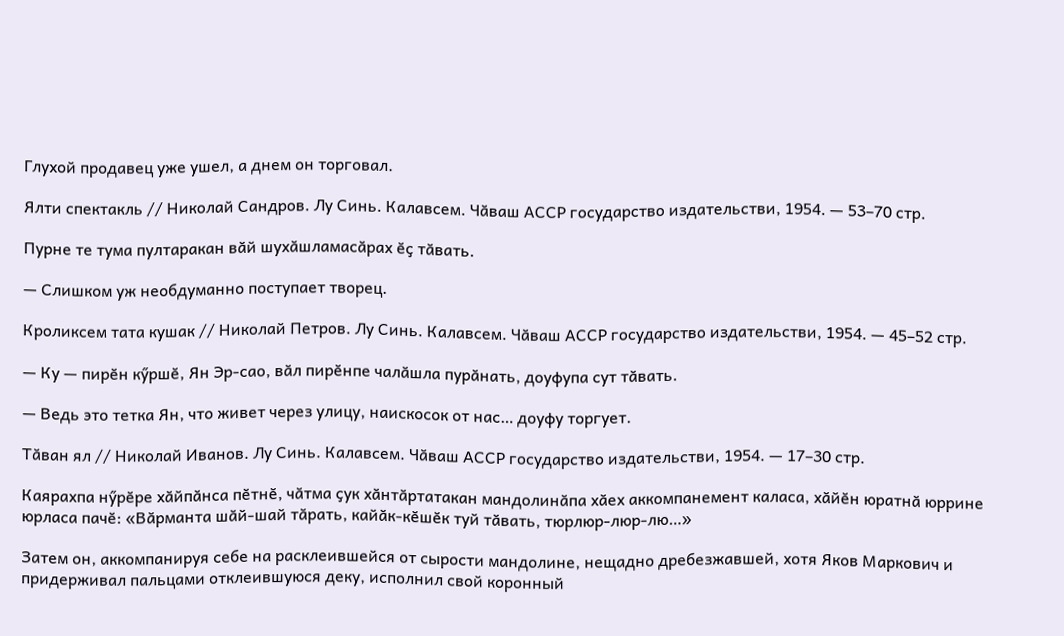Глухой продавец уже ушел, а днем он торговал.

Ялти спектакль // Николай Сандров. Лу Синь. Калавсем. Чӑваш АССР государство издательстви, 1954. — 53–70 стр.

Пурне те тума пултаракан вӑй шухӑшламасӑрах ӗҫ тӑвать.

— Слишком уж необдуманно поступает творец.

Кроликсем тата кушак // Николай Петров. Лу Синь. Калавсем. Чӑваш АССР государство издательстви, 1954. — 45–52 стр.

— Ку — пирӗн кӳршӗ, Ян Эр-сао, вӑл пирӗнпе чалӑшла пурӑнать, доуфупа сут тӑвать.

— Ведь это тетка Ян, что живет через улицу, наискосок от нас… доуфу торгует.

Тӑван ял // Николай Иванов. Лу Синь. Калавсем. Чӑваш АССР государство издательстви, 1954. — 17–30 стр.

Каярахпа нӳрӗре хӑйпӑнса пӗтнӗ, чӑтма ҫук хӑнтӑртатакан мандолинӑпа хӑех аккомпанемент каласа, хӑйӗн юратнӑ юррине юрласа пачӗ: «Вӑрманта шӑй-шай тӑрать, кайӑк-кӗшӗк туй тӑвать, тюрлюр-люр-лю…»

Затем он, аккомпанируя себе на расклеившейся от сырости мандолине, нещадно дребезжавшей, хотя Яков Маркович и придерживал пальцами отклеившуюся деку, исполнил свой коронный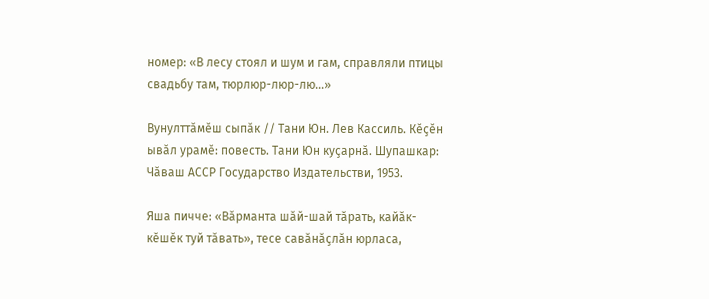номер: «В лесу стоял и шум и гам, справляли птицы свадьбу там, тюрлюр-люр-лю…»

Вунулттӑмӗш сыпӑк // Тани Юн. Лев Кассиль. Кӗҫӗн ывӑл урамӗ: повесть. Тани Юн куҫарнӑ. Шупашкар: Чӑваш АССР Государство Издательстви, 1953.

Яша пичче: «Вӑрманта шӑй-шай тӑрать, кайӑк-кӗшӗк туй тӑвать», тесе савӑнӑҫлӑн юрласа,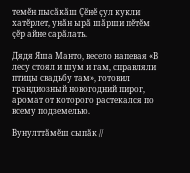темӗн пысӑкӑш Ҫӗнӗ ҫул кукли хатӗрлет, унӑн ырӑ шӑрши пӗтӗм ҫӗр айне сарӑлать.

Дядя Яша Манто, весело напевая «В лесу стоял и шум и гам, справляли птицы свадьбу там», готовил грандиозный новогодний пирог, аромат от которого растекался по всему подземелью.

Вунулттӑмӗш сыпӑк //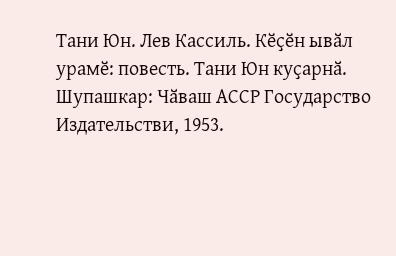Тани Юн. Лев Кассиль. Кӗҫӗн ывӑл урамӗ: повесть. Тани Юн куҫарнӑ. Шупашкар: Чӑваш АССР Государство Издательстви, 1953.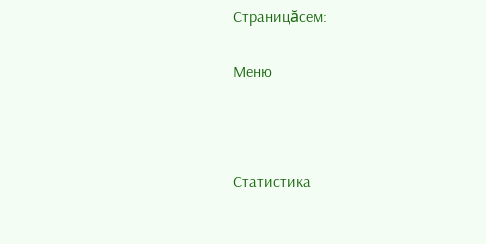Страницăсем:

Меню



Статистика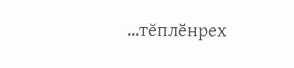...тĕплӗнрех